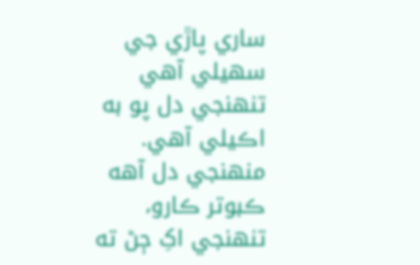ساري پاڙي جي سهيلي آهي
تنهنجي دل پو به اڪيلي آهي.
منهنجي دل آهه ڪبوتر ڪارو،
تنهنجي اکِ ڄڻ ته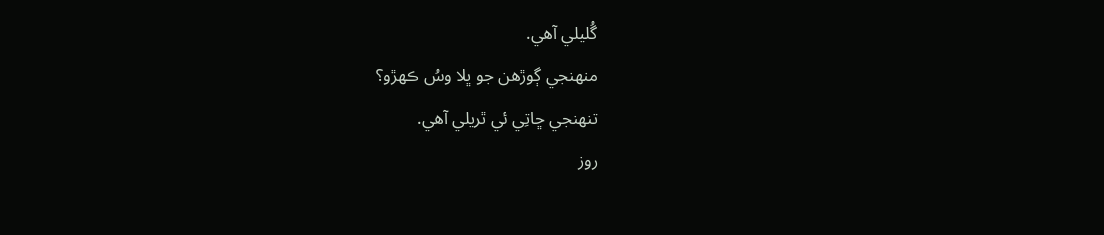گُليلي آهي.
منهنجي ڳوڙهن جو ڀلا وسُ ڪهڙو؟
تنهنجي ڇاتِي ئي ٿريلي آهي.
روز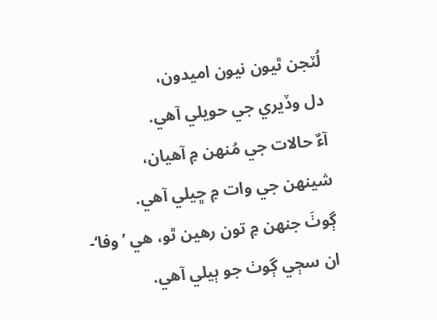لُٽجن ٿيون نيون اميدون،
دل وڏيري جي حويلي آهي.
آءٌ حالات جي مُنهن ۾ آهيان،
شينهن جي وات ۾ ڇيلي آهي.
ڳوٺَ جنهن ۾ تون رهين ٿو، هي ’وفا‘-
ان سڄي ڳوٺ جو ٻيلي آهي.